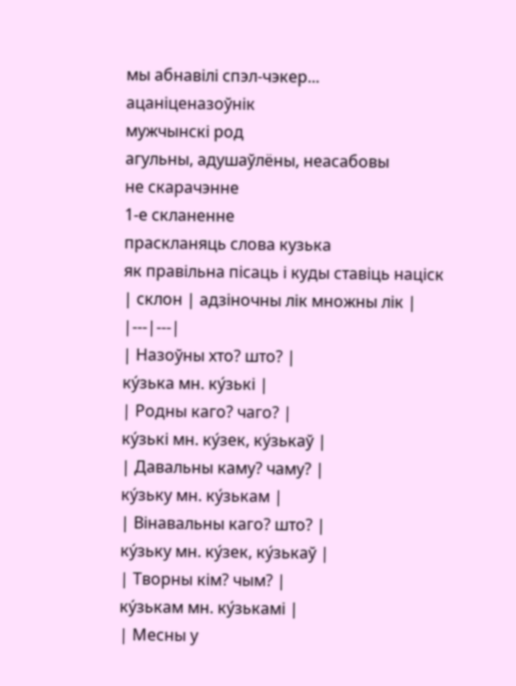мы абнавілі спэл-чэкер...
ацаніценазоўнік
мужчынскі род
агульны, адушаўлёны, неасабовы
не скарачэнне
1-е скланенне
праскланяць слова кузька
як правільна пісаць і куды ставіць націск
| склон | адзіночны лік множны лік |
|---|---|
| Назоўны хто? што? |
ку́зька мн. ку́зькі |
| Родны каго? чаго? |
ку́зькі мн. ку́зек, ку́зькаў |
| Давальны каму? чаму? |
ку́зьку мн. ку́зькам |
| Вінавальны каго? што? |
ку́зьку мн. ку́зек, ку́зькаў |
| Творны кім? чым? |
ку́зькам мн. ку́зькамі |
| Месны у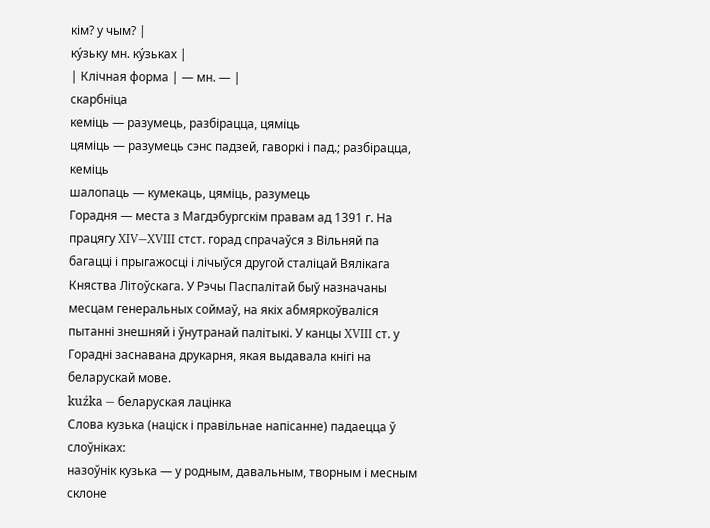кім? у чым? |
ку́зьку мн. ку́зьках |
| Клічная форма | — мн. — |
скарбніца
кеміць — разумець, разбірацца, цяміць
цяміць — разумець сэнс падзей, гаворкі і пад.; разбірацца, кеміць
шалопаць — кумекаць, цяміць, разумець
Горадня — места з Магдэбургскім правам ад 1391 г. На працягу XIV—XVIII стст. горад спрачаўся з Вільняй па багацці і прыгажосці і лічыўся другой сталіцай Вялікага Княства Літоўскага. У Рэчы Паспалітай быў назначаны месцам генеральных соймаў, на якіх абмяркоўваліся пытанні знешняй і ўнутранай палітыкі. У канцы XVIII ст. у Горадні заснавана друкарня, якая выдавала кнігі на беларускай мове.
kuźka — беларуская лацінка
Слова кузька (націск і правільнае напісанне) падаецца ў слоўніках:
назоўнік кузька — у родным, давальным, творным і месным склоне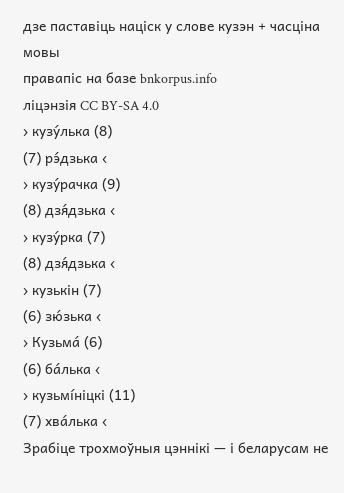дзе паставіць націск у слове кузэн + часціна мовы
правапіс на базе bnkorpus.info
ліцэнзія CC BY-SA 4.0
› кузу́лька (8)
(7) рэ́дзька ‹
› кузу́рачка (9)
(8) дзя́дзька ‹
› кузу́рка (7)
(8) дзя́дзька ‹
› кузькін (7)
(6) зю́зька ‹
› Кузьма́ (6)
(6) ба́лька ‹
› кузьмі́ніцкі (11)
(7) хва́лька ‹
Зрабіце трохмоўныя цэннікі — і беларусам не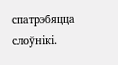спатрэбяцца слоўнікі.